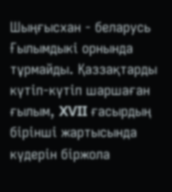Шыңғысхан - беларусь
Ғылымдыкі орнында тұрмайды. Қаззақтарды күтіп-күтіп шаршаған ғылым, XVII ғасырдың бірінші жартысында күдерін біржола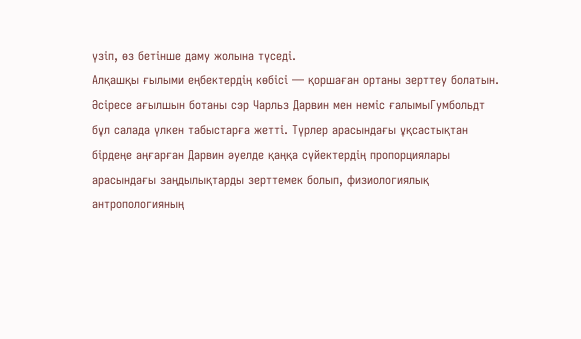үзіп, өз бетінше даму жолына түседі.
Алқашқы ғылыми еңбектердің көбісі — қоршаған ортаны зерттеу болатын. Әсіресе ағылшын ботаны сэр Чарльз Дарвин мен неміс ғалымыГумбольдт бұл салада үлкен табыстарға жетті. Түрлер арасындағы ұқсастықтан бірдеңе аңғарған Дарвин әуелде қаңқа сүйектердің пропорциялары арасындағы заңдылықтарды зерттемек болып, физиологиялық антропологияның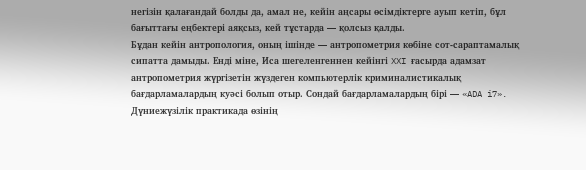негізін қалағандай болды да, амал не, кейін аңсары өсімдіктерге ауып кетіп, бұл бағыттағы еңбектері аяқсыз, кей тұстарда — қолсыз қалды.
Бұдан кейін антропология, оның ішінде — антропометрия көбіне сот-сараптамалық сипатта дамыды. Енді міне, Иса шегеленгеннен кейінгі XXI ғасырда адамзат антропометрия жүргізетін жүздеген компьютерлік криминалистикалық бағдарламалардың куәсі болып отыр. Сондай бағдарламалардың бірі — «ADA i7». Дүниежүзілік практикада өзінің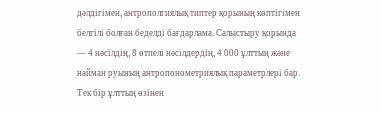дәлдігімен, антрополгиялық типтер қорының көптігімен белгілі болған беделді бағдарлама. Салыстыру қорында — 4 нәсілдің, 8 өтпелі нәсілдердің, 4 000 ұлттың және найман руының антропонометриялық параметрлері бар. Тек бір ұлттың өзінен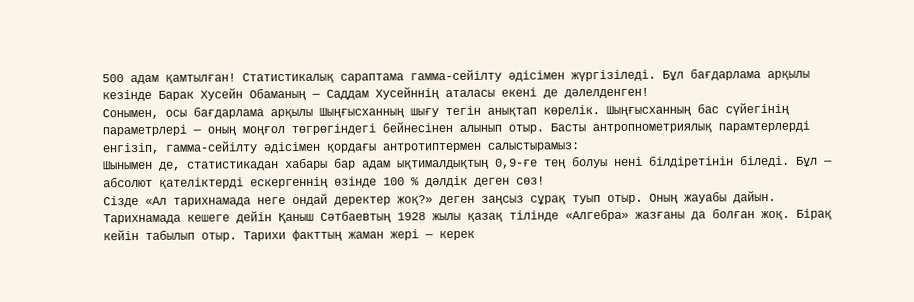500 адам қамтылған! Статистикалық сараптама гамма-сейілту әдісімен жүргізіледі. Бұл бағдарлама арқылы кезінде Барак Хусейн Обаманың — Саддам Хусейннің аталасы екені де дәлелденген!
Сонымен, осы бағдарлама арқылы Шыңғысханның шығу тегін анықтап көрелік. Шыңғысханның бас сүйегінің параметрлері — оның моңғол төгрөгіндегі бейнесінен алынып отыр. Басты антропнометриялық парамтерлерді енгізіп, гамма-сейілту әдісімен қордағы антротиптермен салыстырамыз:
Шынымен де, статистикадан хабары бар адам ықтималдықтың 0,9-ғе тең болуы нені білдіретінін біледі. Бұл — абсолют қателіктерді ескергеннің өзінде 100 % дәлдік деген сөз!
Сізде «Ал тарихнамада неге ондай деректер жоқ?» деген заңсыз сұрақ туып отыр. Оның жауабы дайын. Тарихнамада кешеге дейін Қаныш Сәтбаевтың 1928 жылы қазақ тілінде «Алгебра» жазғаны да болған жоқ. Бірақ кейін табылып отыр. Тарихи факттың жаман жері — керек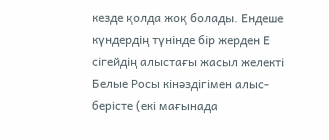кезде қолда жоқ болады. Ендеше күндердің түнінде бір жерден Е сігейдің алыстағы жасыл желекті Белые Росы кінәздігімен алыс-берісте (екі мағынада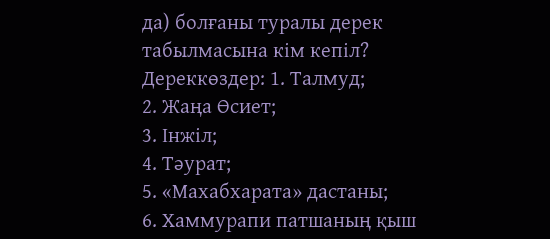да) болғаны туралы дерек табылмасына кім кепіл?
Дереккөздер: 1. Талмуд;
2. Жаңа Өсиет;
3. Інжіл;
4. Тәурат;
5. «Махабхарата» дастаны;
6. Хаммурапи патшаның қыш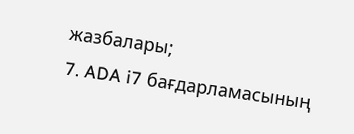жазбалары;
7. ADA i7 бағдарламасының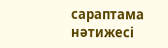сараптама нәтижесі